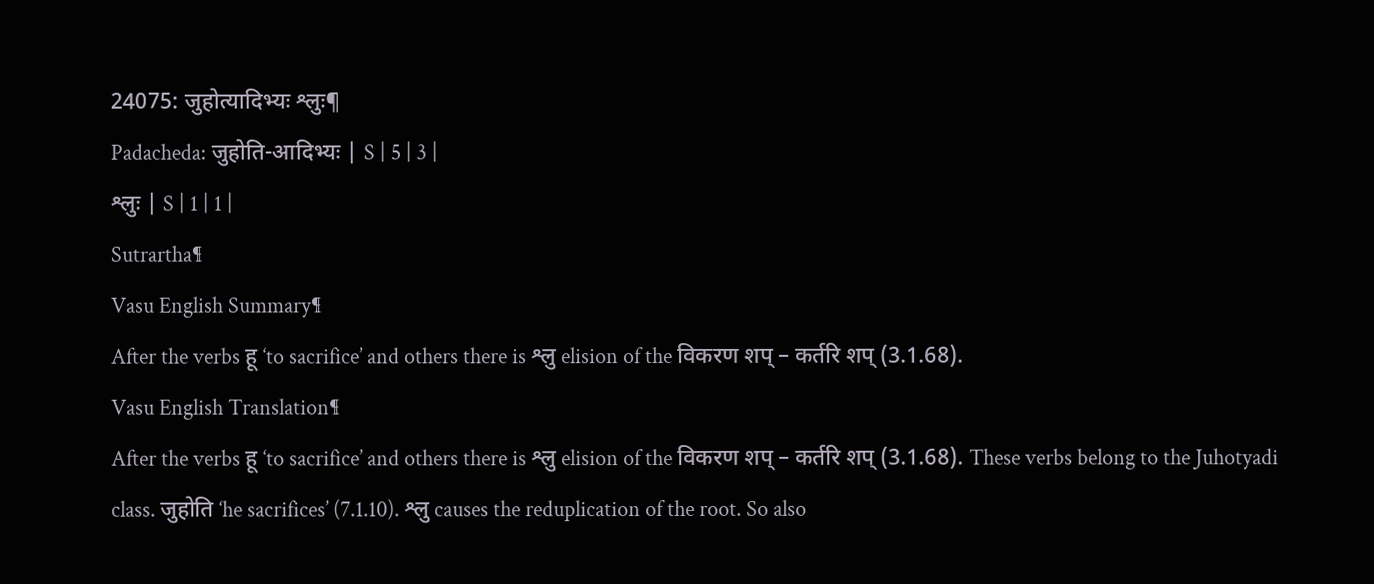24075: जुहोत्यादिभ्यः श्लुः¶
Padacheda: जुहोति-आदिभ्यः | S | 5 | 3 |
श्लुः | S | 1 | 1 |
Sutrartha¶
Vasu English Summary¶
After the verbs हू ‘to sacrifice’ and others there is श्लु elision of the विकरण शप् – कर्तरि शप् (3.1.68).
Vasu English Translation¶
After the verbs हू ‘to sacrifice’ and others there is श्लु elision of the विकरण शप् – कर्तरि शप् (3.1.68). These verbs belong to the Juhotyadi class. जुहोति ‘he sacrifices’ (7.1.10). श्लु causes the reduplication of the root. So also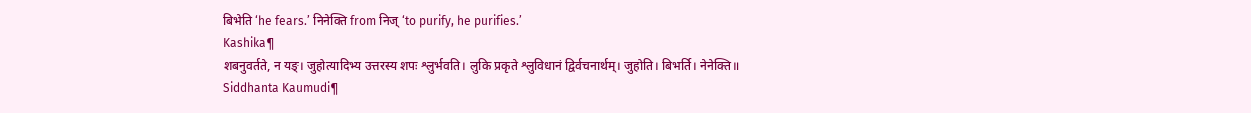बिभेति ‘he fears.’ निनेक्ति from निज् ‘to purify, he purifies.’
Kashika¶
शबनुवर्तते, न यङ्। जुहोत्यादिभ्य उत्तरस्य शपः श्लुर्भवति। लुकि प्रकृते श्लुविधानं द्विर्वचनार्थम्। जुहोति। बिभर्ति। नेनेक्ति॥
Siddhanta Kaumudi¶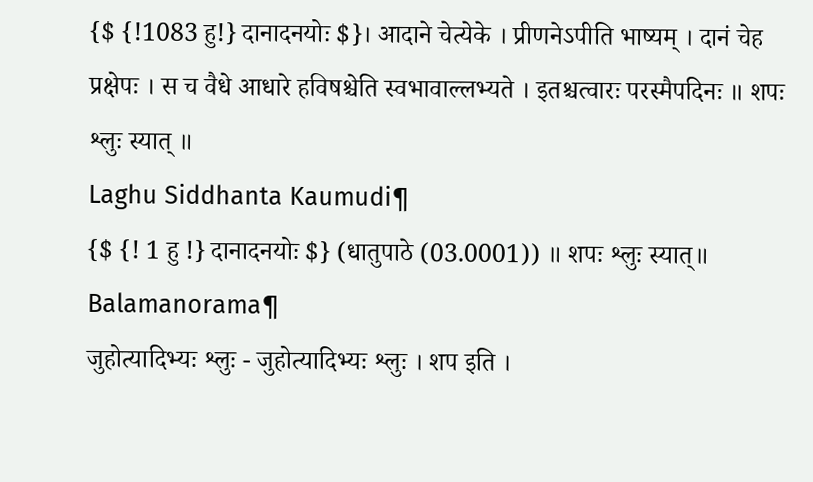{$ {!1083 हु!} दानादनयोः $}। आदाने चेत्येके । प्रीणनेऽपीति भाष्यम् । दानं चेह प्रक्षेपः । स च वैधे आधारे हविषश्चेति स्वभावाल्लभ्यते । इतश्चत्वारः परस्मैपदिनः ॥ शपः श्लुः स्यात् ॥
Laghu Siddhanta Kaumudi¶
{$ {! 1 हु !} दानादनयोः $} (धातुपाठे (03.0001)) ॥ शपः श्लुः स्यात्॥
Balamanorama¶
जुहोत्यादिभ्यः श्लुः - जुहोत्यादिभ्यः श्लुः । शप इति ।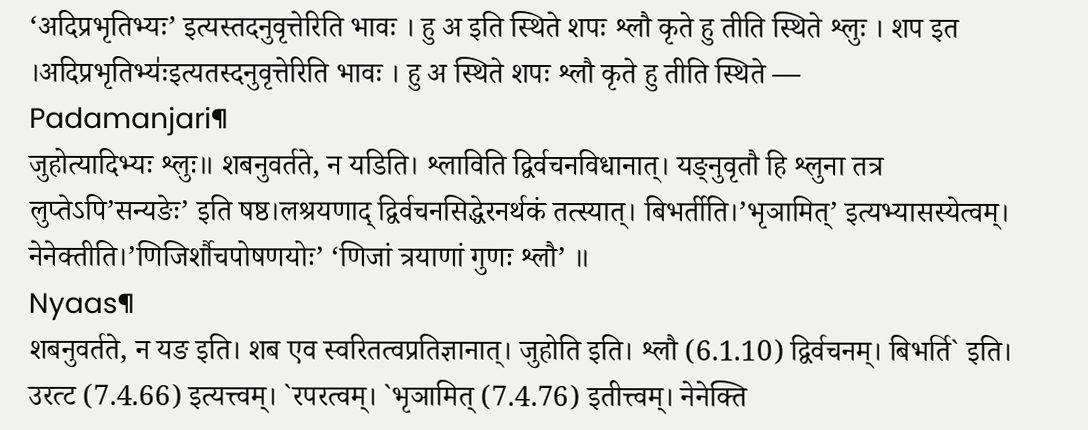‘अदिप्रभृतिभ्यः’ इत्यस्तदनुवृत्तेरिति भावः । हु अ इति स्थिते शपः श्लौ कृते हु तीति स्थिते श्लुः । शप इत ।अदिप्रभृतिभ्यः॑इत्यतस्दनुवृत्तेरिति भावः । हु अ स्थिते शपः श्लौ कृते हु तीति स्थिते —
Padamanjari¶
जुहोत्यादिभ्यः श्लुः॥ शबनुवर्तते, न यडिति। श्लाविति द्विर्वचनविधानात्। यङ्नुवृतौ हि श्लुना तत्र लुप्तेऽपि’सन्यङेः’ इति षष्ठ।लश्रयणाद् द्विर्वचनसिद्धेरनर्थकं तत्स्यात्। बिभर्तीति।’भृञामित्’ इत्यभ्यासस्येत्वम्। नेनेक्तीति।’णिजिर्शौचपोषणयोः’ ‘णिजां त्रयाणां गुणः श्लौ’ ॥
Nyaas¶
शबनुवर्तते, न यङ इति। शब एव स्वरितत्वप्रतिज्ञानात्। जुहोति इति। श्लौ (6.1.10) द्विर्वचनम्। बिभर्ति` इति। उरत्ट (7.4.66) इत्यत्त्वम्। `रपरत्वम्। `भृञामित् (7.4.76) इतीत्त्वम्। नेनेक्ति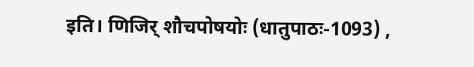इति। णिजिर् शौचपोषयोः (धातुपाठः-1093) ,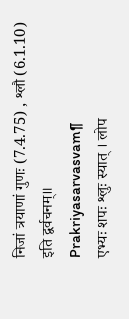निजां त्रयाणां गुणः (7.4.75) , श्लौ (6.1.10) इति द्वर्वचनम्॥
Prakriyasarvasvam¶
एभ्यः शपः श्लुः स्यात् । लोप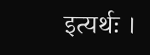इत्यर्थः ।